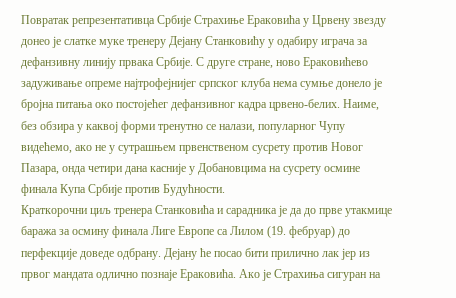Повратак репрезентативца Србије Страхиње Ераковића у Црвену звезду донео је слатке муке тренеру Дејану Станковићу у одабиру играча за дефанзивну линију првака Србије. С друге стране, ново Ераковићево задуживање опреме најтрофејнијег српског клуба нема сумње донело је бројна питања око постојећег дефанзивног кадра црвено-белих. Наиме, без обзира у каквој форми тренутно се налази, популарног Чупу видећемо, ако не у сутрашњем првенственом сусрету против Новог Пазара, онда четири дана касније у Добановцима на сусрету осмине финала Купа Србије против Будућности.
Краткорочни циљ тренера Станковића и сарадника је да до прве утакмице баража за осмину финала Лиге Европе са Лилом (19. фебруар) до перфекције доведе одбрану. Дејану ће посао бити прилично лак јер из првог мандата одлично познаје Ераковића. Ако је Страхиња сигуран на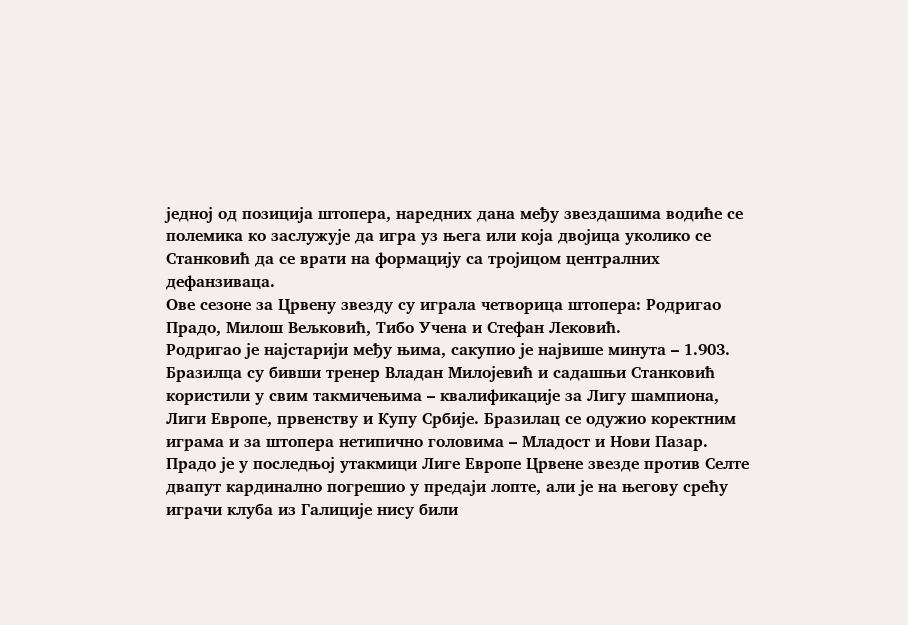једној од позиција штопера, наредних дана међу звездашима водиће се полемика ко заслужује да игра уз њега или која двојица уколико се Станковић да се врати на формацију са тројицом централних дефанзиваца.
Ове сезоне за Црвену звезду су играла четворица штопера: Родригао Прадо, Милош Вељковић, Тибо Учена и Стефан Лековић.
Родригао је најстарији међу њима, сакупио је највише минута – 1.903. Бразилца су бивши тренер Владан Милојевић и садашњи Станковић користили у свим такмичењима – квалификације за Лигу шампиона, Лиги Европе, првенству и Купу Србије. Бразилац се одужио коректним играма и за штопера нетипично головима – Младост и Нови Пазар. Прадо је у последњој утакмици Лиге Европе Црвене звезде против Селте двапут кардинално погрешио у предаји лопте, али је на његову срећу играчи клуба из Галиције нису били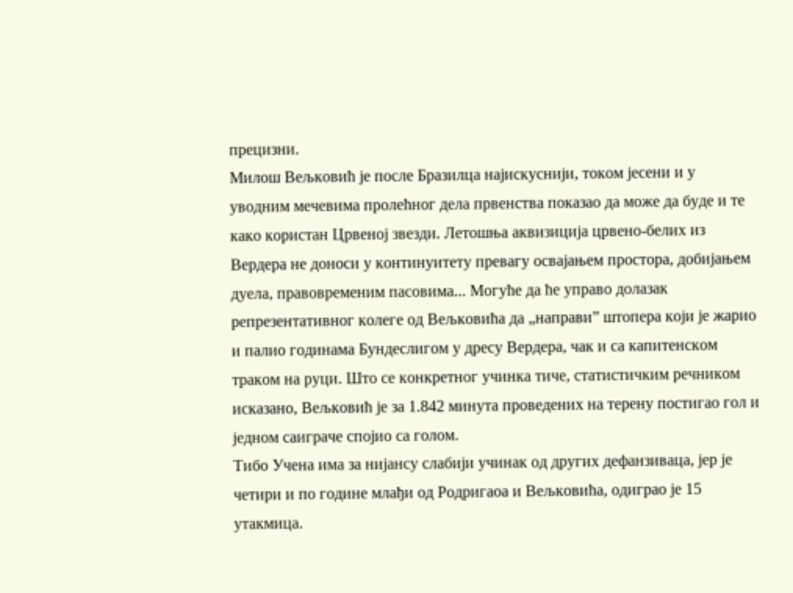прецизни.
Милош Вељковић је после Бразилца најискуснији, током јесени и у уводним мечевима пролећног дела првенства показао да може да буде и те како користан Црвеној звезди. Летошња аквизиција црвено-белих из Вердера не доноси у континуитету превагу освајањем простора, добијањем дуела, правовременим пасовима... Могуће да ће управо долазак репрезентативног колеге од Вељковића да „направи” штопера који је жарио и палио годинама Бундеслигом у дресу Вердера, чак и са капитенском траком на руци. Што се конкретног учинка тиче, статистичким речником исказано, Вељковић је за 1.842 минута проведених на терену постигао гол и једном саиграче спојио са голом.
Тибо Учена има за нијансу слабији учинак од других дефанзиваца, јер је четири и по године млађи од Родригаоа и Вељковића, одиграо је 15 утакмица.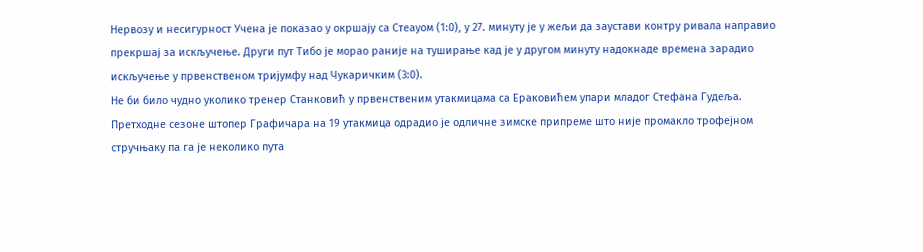Нервозу и несигурност Учена је показао у окршају са Стеауом (1:0), у 27. минуту је у жељи да заустави контру ривала направио прекршај за искључење. Други пут Тибо је морао раније на туширање кад је у другом минуту надокнаде времена зарадио искључење у првенственом тријумфу над Чукаричким (3:0).
Не би било чудно уколико тренер Станковић у првенственим утакмицама са Ераковићем упари младог Стефана Гудеља. Претходне сезоне штопер Графичара на 19 утакмица одрадио је одличне зимске припреме што није промакло трофејном стручњаку па га је неколико пута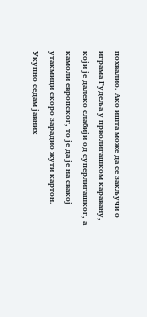похвалио. Ако ишта може да се закључи о играма Гудеља у прволигашком каравану, који је далеко слабији од суперлигашког, а камоли европског, то је да је на свакој утакмици скоро зарадио жути картон. Укупно седам јавних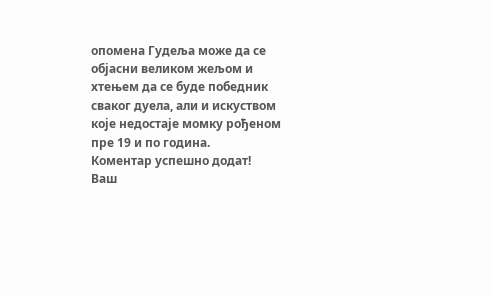опомена Гудеља може да се објасни великом жељом и хтењем да се буде победник сваког дуела, али и искуством које недостаје момку рођеном пре 19 и по година.
Комeнтар успeшно додат!
Ваш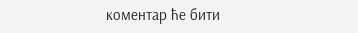комeнтар ћe бити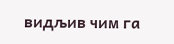видљив чим га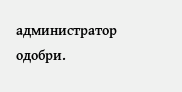администратор одобри.